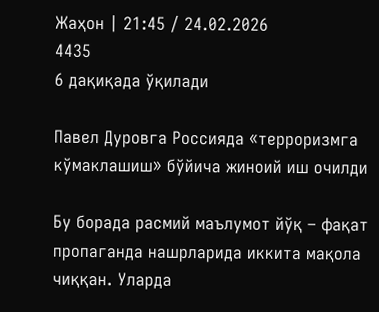Жаҳон | 21:45 / 24.02.2026
4435
6 дақиқада ўқилади

Павел Дуровга Россияда «терроризмга кўмаклашиш» бўйича жиноий иш очилди

Бу борада расмий маълумот йўқ – фақат пропаганда нашрларида иккита мақола чиққан. Уларда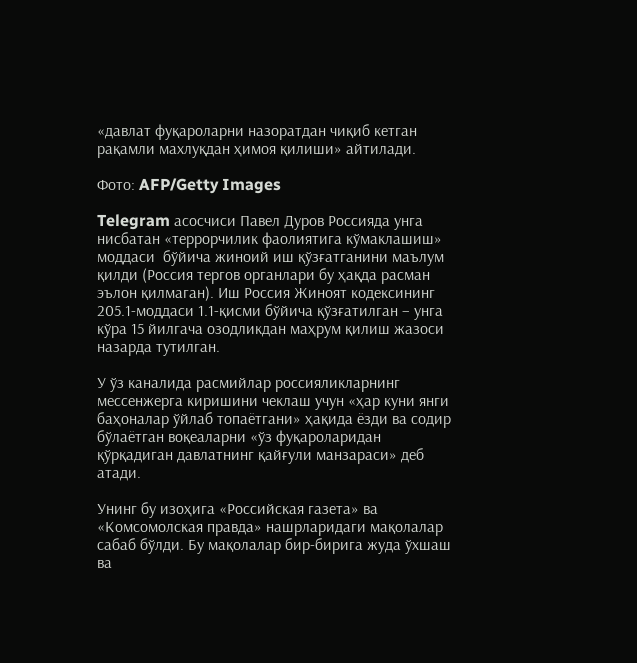«давлат фуқароларни назоратдан чиқиб кетган рақамли махлуқдан ҳимоя қилиши» айтилади.

Фото: AFP/Getty Images

Telegram асосчиси Павел Дуров Россияда унга нисбатан «террорчилик фаолиятига кўмаклашиш» моддаси  бўйича жиноий иш қўзғатганини маълум қилди (Россия тергов органлари бу ҳақда расман эълон қилмаган). Иш Россия Жиноят кодексининг 205.1-моддаси 1.1-қисми бўйича қўзғатилган – унга кўра 15 йилгача озодликдан маҳрум қилиш жазоси назарда тутилган.

У ўз каналида расмийлар россияликларнинг мессенжерга киришини чеклаш учун «ҳар куни янги баҳоналар ўйлаб топаётгани» ҳақида ёзди ва содир бўлаётган воқеаларни «ўз фуқароларидан қўрқадиган давлатнинг қайғули манзараси» деб атади.

Унинг бу изоҳига «Российская газета» ва «Комсомолская правда» нашрларидаги мақолалар сабаб бўлди. Бу мақолалар бир-бирига жуда ўхшаш ва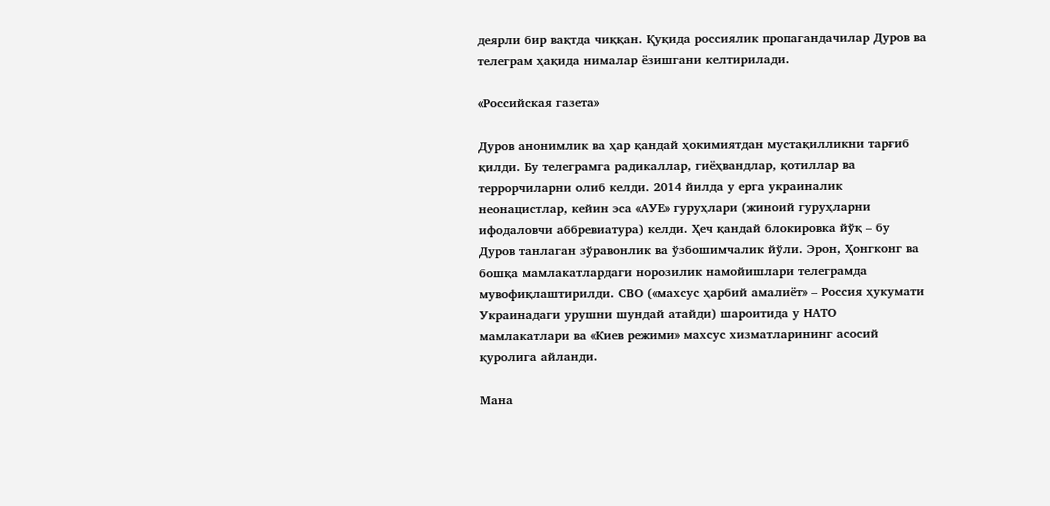деярли бир вақтда чиққан. Қуқида россиялик пропагандачилар Дуров ва телеграм ҳақида нималар ёзишгани келтирилади.

«Российская газета»

Дуров анонимлик ва ҳар қандай ҳокимиятдан мустақилликни тарғиб қилди. Бу телеграмга радикаллар, гиёҳвандлар, қотиллар ва террорчиларни олиб келди. 2014 йилда у ерга украиналик неонацистлар, кейин эса «АУЕ» гуруҳлари (жиноий гуруҳларни ифодаловчи аббревиатура) келди. Ҳеч қандай блокировка йўқ – бу Дуров танлаган зўравонлик ва ўзбошимчалик йўли. Эрон, Ҳонгконг ва бошқа мамлакатлардаги норозилик намойишлари телеграмда мувофиқлаштирилди. СВО («махсус ҳарбий амалиёт» – Россия ҳукумати Украинадаги урушни шундай атайди) шароитида у НАТО мамлакатлари ва «Киев режими» махсус хизматларининг асосий қуролига айланди.

Мана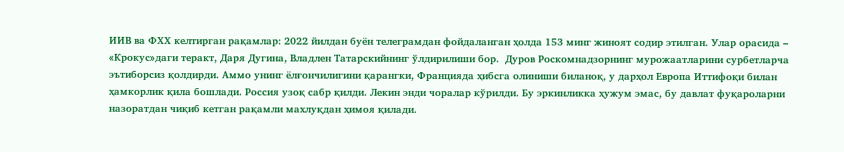ИИВ ва ФХХ келтирган рақамлар: 2022 йилдан буён телеграмдан фойдаланган ҳолда 153 минг жиноят содир этилган. Улар орасида – «Крокус»даги теракт, Даря Дугина, Владлен Татарскийнинг ўлдирилиши бор.  Дуров Роскомнадзорнинг мурожаатларини сурбетларча эътиборсиз қолдирди. Аммо унинг ёлғончилигини қарангки, Францияда ҳибсга олиниши биланоқ, у дарҳол Европа Иттифоқи билан ҳамкорлик қила бошлади. Россия узоқ сабр қилди. Лекин энди чоралар кўрилди. Бу эркинликка ҳужум эмас, бу давлат фуқароларни назоратдан чиқиб кетган рақамли махлуқдан ҳимоя қилади.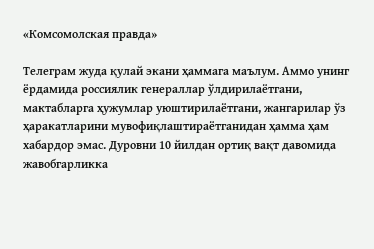«Комсомолская правда»

Телеграм жуда қулай экани ҳаммага маълум. Аммо унинг ёрдамида россиялик генераллар ўлдирилаётгани, мактабларга ҳужумлар уюштирилаётгани, жангарилар ўз ҳаракатларини мувофиқлаштираётганидан ҳамма ҳам хабардор эмас. Дуровни 10 йилдан ортиқ вақт давомида жавобгарликка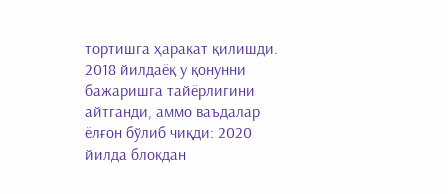тортишга ҳаракат қилишди. 2018 йилдаёқ у қонунни бажаришга тайёрлигини айтганди, аммо ваъдалар ёлғон бўлиб чиқди: 2020 йилда блокдан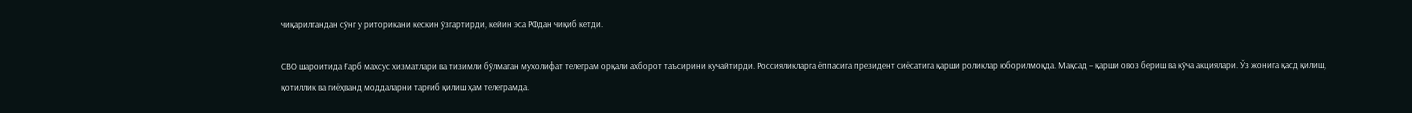чиқарилгандан сўнг у риторикани кескин ўзгартирди, кейин эса РФдан чиқиб кетди.

СВО шароитида Ғарб махсус хизматлари ва тизимли бўлмаган мухолифат телеграм орқали ахборот таъсирини кучайтирди. Россияликларга ёппасига президент сиёсатига қарши роликлар юборилмоқда. Мақсад – қарши овоз бериш ва кўча акциялари. Ўз жонига қасд қилиш, қотиллик ва гиёҳванд моддаларни тарғиб қилиш ҳам телеграмда.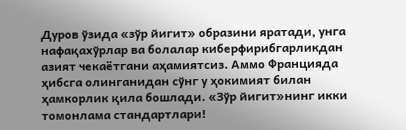Дуров ўзида «зўр йигит» образини яратади, унга нафақахўрлар ва болалар киберфирибгарликдан азият чекаётгани аҳамиятсиз. Аммо Францияда ҳибсга олинганидан сўнг у ҳокимият билан ҳамкорлик қила бошлади. «Зўр йигит»нинг икки томонлама стандартлари!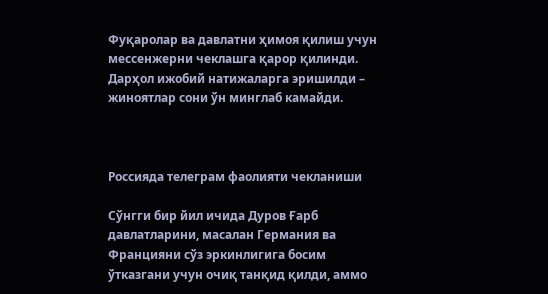Фуқаролар ва давлатни ҳимоя қилиш учун мессенжерни чеклашга қарор қилинди. Дарҳол ижобий натижаларга эришилди – жиноятлар сони ўн минглаб камайди.



Россияда телеграм фаолияти чекланиши

Сўнгги бир йил ичида Дуров Ғарб давлатларини, масалан Германия ва Францияни сўз эркинлигига босим ўтказгани учун очиқ танқид қилди, аммо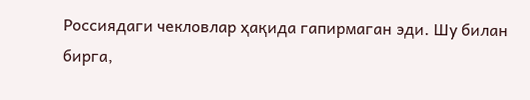Россиядаги чекловлар ҳақида гапирмаган эди. Шу билан бирга,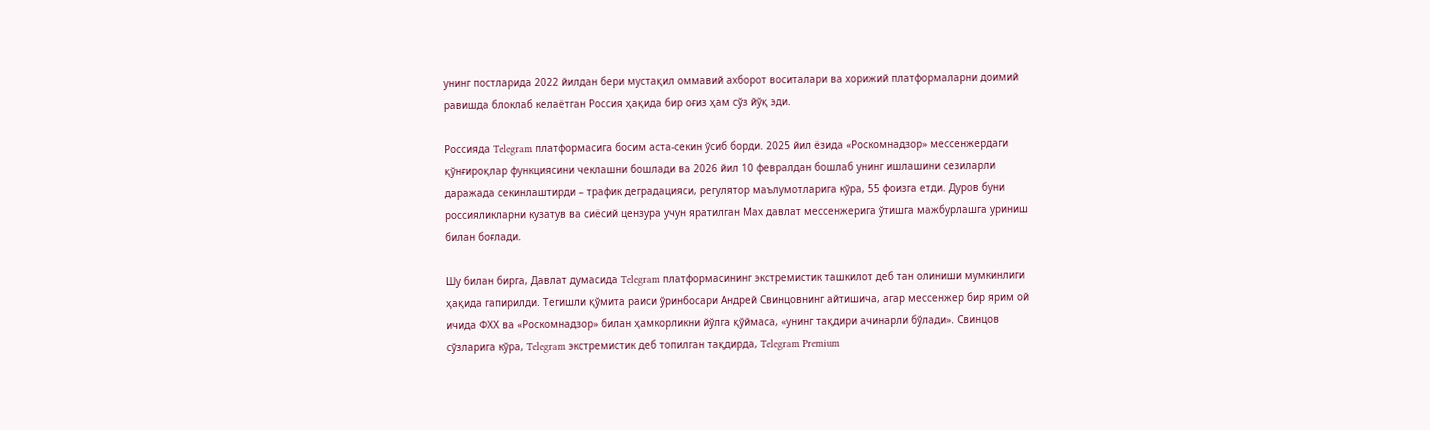унинг постларида 2022 йилдан бери мустақил оммавий ахборот воситалари ва хорижий платформаларни доимий равишда блоклаб келаётган Россия ҳақида бир оғиз ҳам сўз йўқ эди.

Россияда Telegram платформасига босим аста-секин ўсиб борди. 2025 йил ёзида «Роскомнадзор» мессенжердаги қўнғироқлар функциясини чеклашни бошлади ва 2026 йил 10 февралдан бошлаб унинг ишлашини сезиларли даражада секинлаштирди – трафик деградацияси, регулятор маълумотларига кўра, 55 фоизга етди. Дуров буни россияликларни кузатув ва сиёсий цензура учун яратилган Мах давлат мессенжерига ўтишга мажбурлашга уриниш билан боғлади.

Шу билан бирга, Давлат думасида Telegram платформасининг экстремистик ташкилот деб тан олиниши мумкинлиги ҳақида гапирилди. Тегишли қўмита раиси ўринбосари Андрей Свинцовнинг айтишича, агар мессенжер бир ярим ой ичида ФХХ ва «Роскомнадзор» билан ҳамкорликни йўлга қўймаса, «унинг тақдири ачинарли бўлади». Свинцов сўзларига кўра, Telegram экстремистик деб топилган тақдирда, Telegram Premium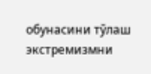обунасини тўлаш экстремизмни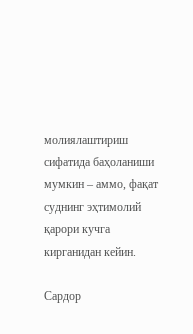молиялаштириш сифатида баҳоланиши мумкин – аммо, фақат суднинг эҳтимолий қарори кучга кирганидан кейин.

Сардор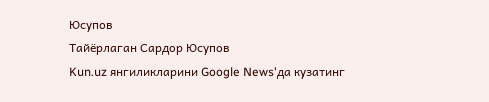Юсупов
Тайёрлаган Сардор Юсупов
Kun.uz янгиликларини Google News'да кузатинг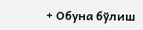+ Обуна бўлиш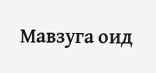Мавзуга оид